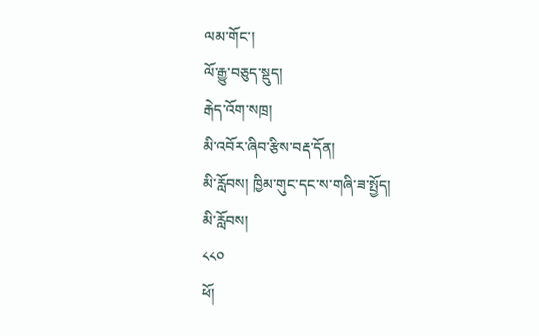ལམ་གོང་།
ལོ་རྒྱུ་བཅུད་སྡུད།
རྒེད་འོག་སཁྲ།
མི་འབོར་ཞིབ་རྩིས་བརྡ་དོན།
མི་རློབས། ཁྱིམ་གུང་དང་ས་གཞི་ཟ་སྤྱོད།
མི་རློབས།
༨༨༠
ཕོ།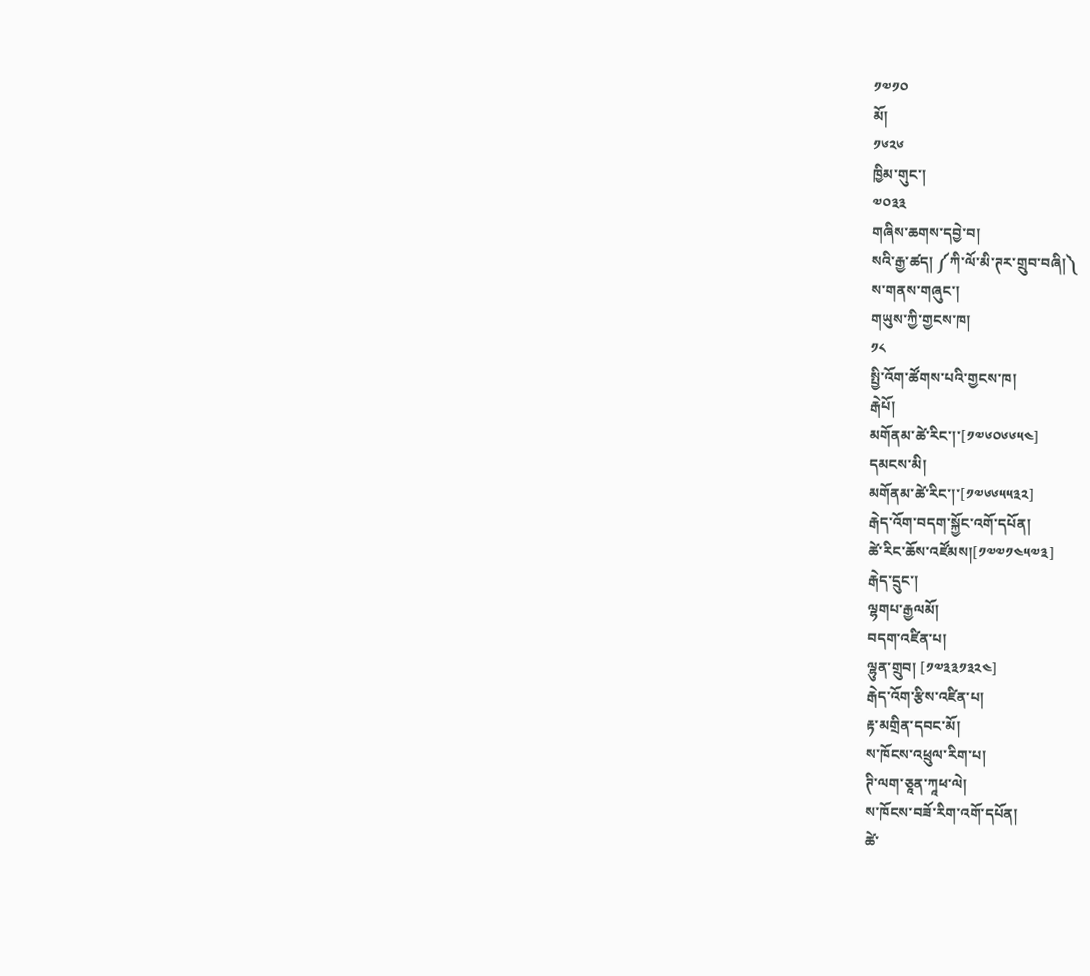༡༧༡༠
མོ།
༡༦༢༦
ཁྱིམ་གུང་།
༧༠༣༣
གཞིས་ཆགས་དབྱེ་བ།
སའི་རྒྱ་ཚད། ༼ཀི་ལོ་མི་ཊར་གྲུབ་བཞི།༽
ས་གནས་གཞུང་།
གཡུས་ཀྱི་གྱངས་ཁ།
༡༨
སྤྱི་འོག་ཚོགས་པའི་གྱངས་ཁ།
རྒེཔོ།
མགོནམ་ཚེ་རིང་།་[༡༧༦༠༦༦༥༤]
དམངས་མི།
མགོནམ་ཚེ་རིང་།་[༡༧༦༦༥༥༣༢]
རྒེད་འོག་བདག་སྐྱོང་འགོ་དཔོན།
ཚེ་རིང་ཆོས་འཛོམས།[༡༧༧༡༤༥༧༣]
རྒེད་དྲུང་།
ལྷགཔ་རྒྱལམོ།
བདག་འཛིན་པ།
ལྷུན་གྲུབ། [༡༧༣༣༡༣༢༤]
རྒེད་འོག་རྩིས་འཛིན་པ།
རྟ་མགྲིན་དབང་མོ།
ས་ཁོངས་འཕྲུལ་རིག་པ།
ཊི་ལག་ཅཱན་ཀཱཕ་ལེ།
ས་ཁོངས་བཟོ་རིག་འགོ་དཔོན།
ཚེ་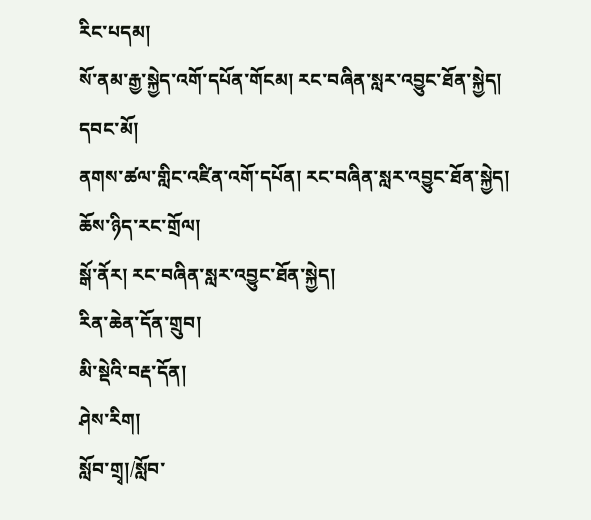རིང་པདམ།
སོ་ནམ་རྒྱ་སྐྱེད་འགོ་དཔོན་གོངམ། རང་བཞིན་སླར་འབྱུང་ཐོན་སྐྱེད།
དབང་མོ།
ནགས་ཚལ་གླིང་འཛིན་འགོ་དཔོན། རང་བཞིན་སླར་འབྱུང་ཐོན་སྐྱེད།
ཆོས་ཉིད་རང་གྲོལ།
སྒོ་ནོར། རང་བཞིན་སླར་འབྱུང་ཐོན་སྐྱེད།
རིན་ཆེན་དོན་གྲུབ།
མི་སྡེའི་བརྡ་དོན།
ཤེས་རིག།
སློབ་གྲྭ།/སློབ་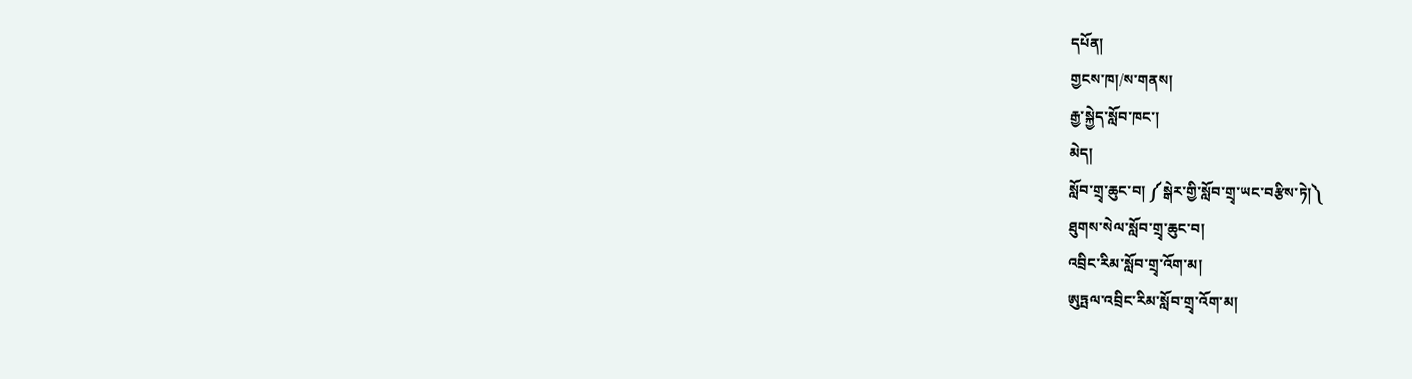དཔོན།
གྱངས་ཁ།/ས་གནས།
རྒྱ་སྐྱེད་སློབ་ཁང་།
མེད།
སློབ་གྲྭ་ཆུང་བ། ༼སྒེར་གྱི་སློབ་གྲྭ་ཡང་བརྩིས་ཏེ།༽
ཐུགས་སེལ་སློབ་གྲྭ་ཆུང་བ།
འབྲིང་རིམ་སློབ་གྲྭ་འོག་མ།
ཨུཏྤལ་འབྲིང་རིམ་སློབ་གྲྭ་འོག་མ།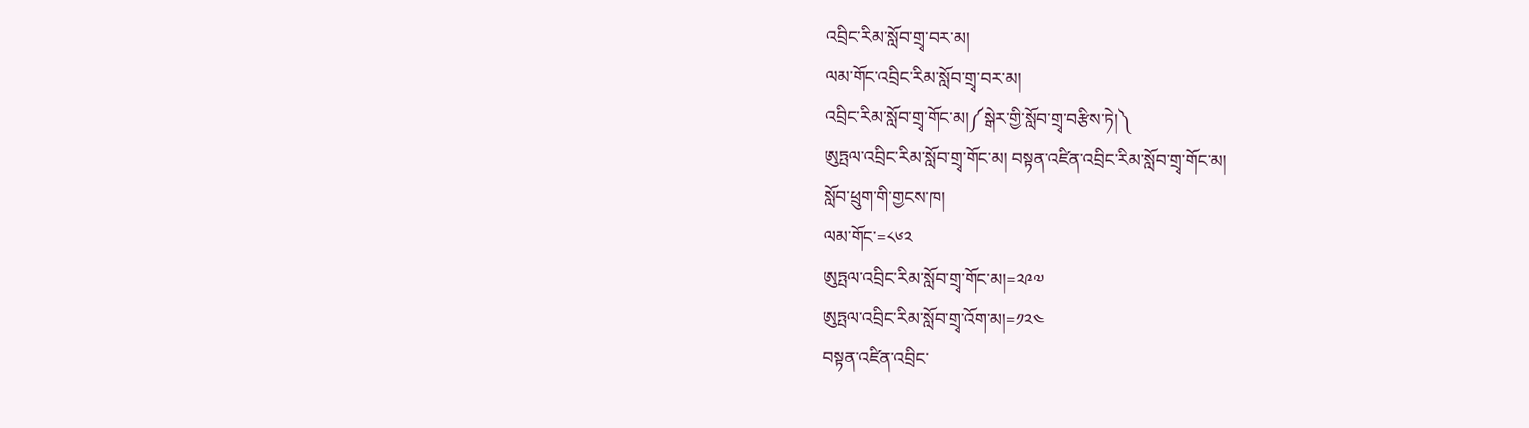འབྲིང་རིམ་སློབ་གྲྭ་བར་མ།
ལམ་གོང་འབྲིང་རིམ་སློབ་གྲྭ་བར་མ།
འབྲིང་རིམ་སློབ་གྲྭ་གོང་མ།༼སྒེར་གྱི་སློབ་གྲྭ་བརྩིས་ཏེ།༽
ཨུཏྤལ་འབྲིང་རིམ་སློབ་གྲྭ་གོང་མ། བསྟན་འཛིན་འབྲིང་རིམ་སློབ་གྲྭ་གོང་མ།
སློབ་ཕྲུག་གི་གྱངས་ཁ།
ལམ་གོང་=༨༦༢
ཨུཏྤལ་འབྲིང་རིམ་སློབ་གྲྭ་གོང་མ།=༢༩༧
ཨུཏྤལ་འབྲིང་རིམ་སློབ་གྲྭ་འོག་མ།=༡༢༤
བསྟན་འཛིན་འབྲིང་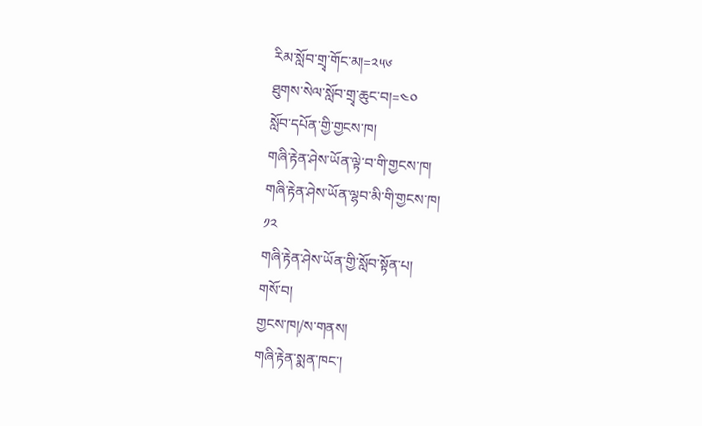རིམ་སློབ་གྲྭ་གོང་མ།=༢༥༦
ཐུགས་སེལ་སློབ་གྲྭ་ཆུང་བ།=༤༠
སློབ་དཔོན་གྱི་གྱངས་ཁ།
གཞི་རྟེན་ཤེས་ཡོན་ལྟེ་བ་གི་གྱངས་ཁ།
གཞི་རྟེན་ཤེས་ཡོན་ལྷབ་མི་གི་གྱངས་ཁ།
༡༢
གཞི་རྟེན་ཤེས་ཡོན་གྱི་སློབ་སྟོན་པ།
གསོ་བ།
གྱངས་ཁ།/ས་གནས།
གཞི་རྟེན་སྨན་ཁང་།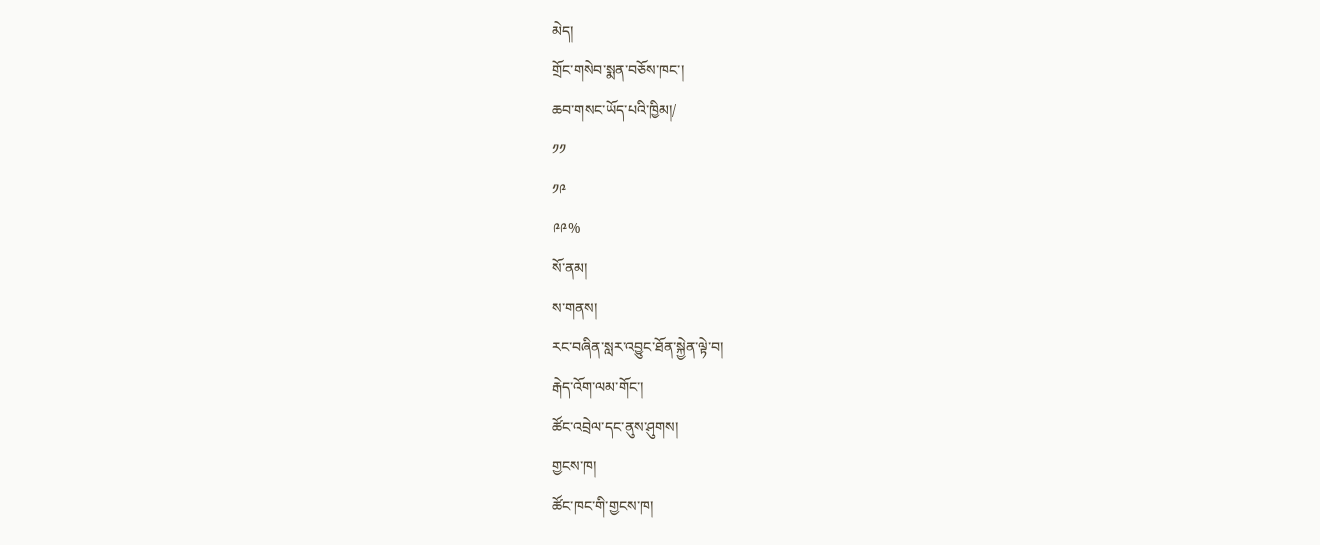མེད།
གྲོང་གསེབ་སྨན་བཅོས་ཁང་།
ཆབ་གསང་ཡོད་པའི་ཁྱིམ།/
༡༡
༡༩
༩༩%
སོ་ནམ།
ས་གནས།
རང་བཞིན་སླར་འབྱུང་ཐོན་སྐྱེན་ལྟེ་བ།
རྒེད་འོག་ལམ་གོང་།
ཚོང་འབྲེལ་དང་ནུས་ཤུགས།
གྱངས་ཁ།
ཚོང་ཁང་གི་གྱངས་ཁ།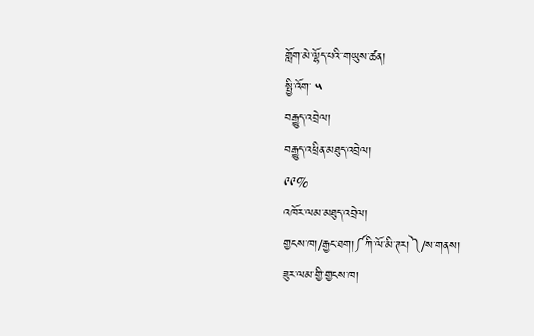གློག་མེ་ལྷོད་པའི་་གཡུས་ཚན།
སྤྱི་འོག་ ༥
བརྒྱུད་འབྲེལ།
བརྒྱུད་འཕྲིན་མཐུད་འབྲེལ།
༩༩%
འཁོར་ལམ་མཐུད་འབྲེལ།
གྱངས་ཁ།/རྒྱང་ཐག།༼ཀི་ལོ་མི་ཊར།༽/ས་གནས།
ཟུར་ལམ་གྱི་གྱངས་ཁ།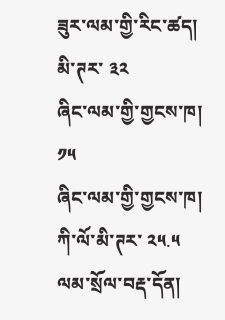ཟུར་ལམ་གྱི་རིང་ཚད།
མི་ཊར་ ༣༢
ཞིང་ལམ་གྱི་གྱངས་ཁ།
༡༥
ཞིང་ལམ་གྱི་གྱངས་ཁ།
ཀི་ལོ་མི་ཊར་ ༢༥.༥
ལམ་སྲོལ་བརྡ་དོན།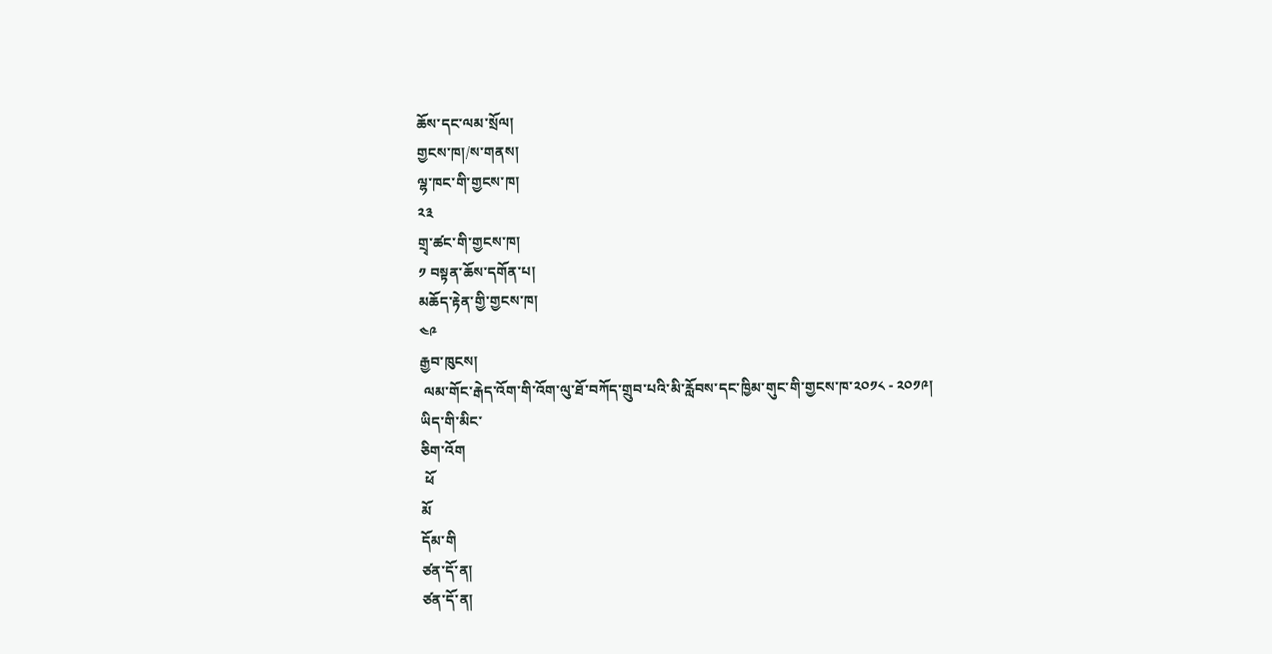ཆོས་དང་ལམ་སྲོལ།
གྱངས་ཁ།/ས་གནས།
ལྷ་ཁང་གི་གྱངས་ཁ།
༢༣
གྲྭ་ཚང་གི་གྱངས་ཁ།
༡ བསྟན་ཆོས་དགོན་པ།
མཆོད་རྟེན་གྱི་གྱངས་ཁ།
༤༩
རྒྱབ་ཁུངས།
 ལམ་གོང་རྒེད་འོག་གི་འོག་ལུ་ཐོ་བཀོད་གྲུབ་པའི་མི་རློབས་དང་ཁྱིམ་གུང་གི་གྱངས་ཁ་༢༠༡༨ - ༢༠༡༩།
ཡིད་གི་མིང་
ཅིག་འོག
 ཕོ
མོ
དོམ་གི
ཙན་དོ་ན།
ཙན་དོ་ན།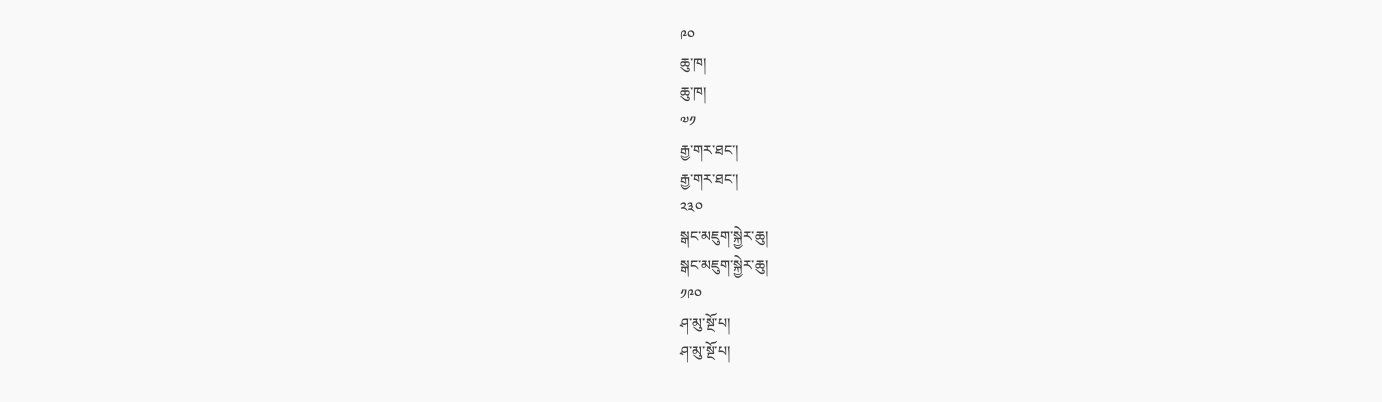༩༠
ཆུ་ཁ།
ཆུ་ཁ།
༧༡
རྒྱ་གར་ཐང་།
རྒྱ་གར་ཐང་།
༢༣༠
སྒང་མཇུག་སྐྱེར་ཆུ།
སྒང་མཇུག་སྐྱེར་ཆུ།
༡༩༠
ཤ་མུ་སྔོ་པ།
ཤ་མུ་སྔོ་པ།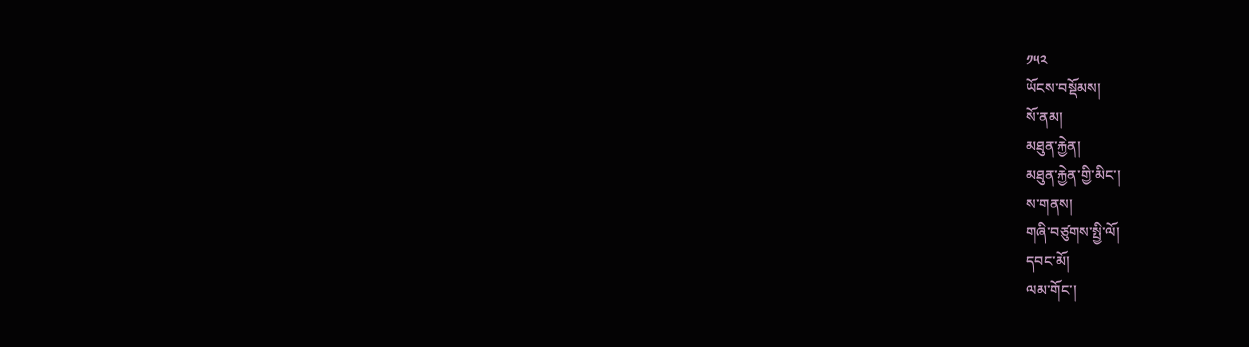༡༥༢
ཡོངས་བསྡོམས།
སོ་ནམ།
མཐུན་རྐྱེན།
མཐུན་རྐྱེན་གྱི་མིང་།
ས་གནས།
གཞི་བཙུགས་སྤྱི་ལོ།
དབང་མོ།
ལམ་གོང་།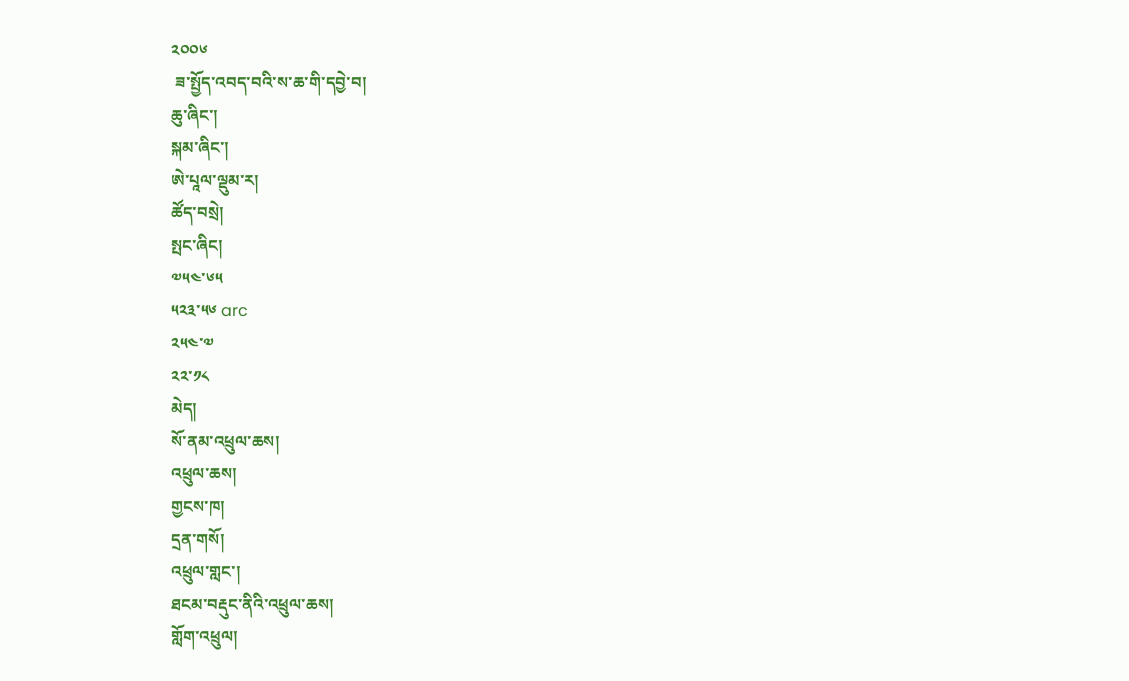༢༠༠༦
 ཟ་སྤྱོད་འབད་བའི་ས་ཆ་གི་དབྱེ་བ།
ཆུ་ཞིང་།
སྐམ་ཞིང་།
ཨེ་པཱལ་ལྡུམ་ར།
ཚོད་བསྲེ།
སྤང་ཞིང།
༧༥༤་༦༥
༥༢༣་༥༦ arc
༢༥༤་༧
༢༢་༡༨
མེད།
སོ་ནམ་འཕྲུལ་ཆས།
འཕྲུལ་ཆས།
གྱངས་ཁ།
དྲན་གསོ།
འཕྲུལ་གླང་།
ཐངམ་བརྡུང་ནིའི་འཕྲུལ་ཆས།
གློག་འཕྲུལ།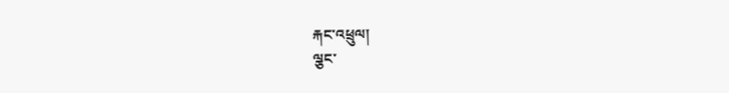རྐང་འཕྲུལ།
ལྕང་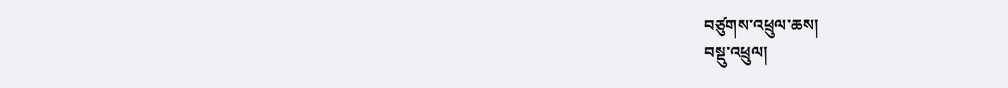བཙུགས་འཕྲུལ་ཆས།
བསྡུ་འཕྲུལ།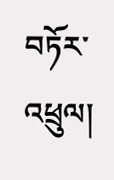བཏོར་འཕྲུལ།